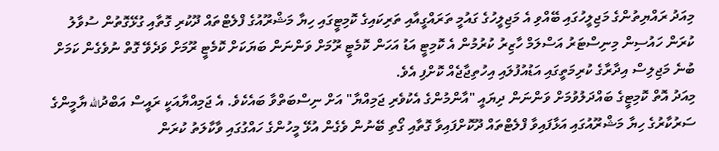މިއަދު ރައްޔިތުންގެ މަޖިލީހުގައި ބޭއްވި އެ މަޖިލީހުގެ ގައުމީ ތަރައްގީއާއި ތަރިކައިގެ ކޮމިޓީގައި ހިޔާ މަޝްރޫއުގެ ފްލެޓްތައް ދޫކުރި ގޮތާއި ގުޅޭގޮތުން ސުވާލު ކުރަން ހައުސިން މިނިސްޓަރު އަސްލަމް ހާޒިރު ކުރުމުން އެ ކޮމިޓީ އަޑު އަހަން ކޮމެޓީ ރޫމަށް ވަންނަން ބަޔަކަށް ކޮމެޓީ ރޫމަށް ވަދެވޭ ގޮތް ނުވެގެން ކަމަށް ބުނެ މަޖިލިސް އިދާރާގެ ކުރިމަތީގައި އަޑުއުފުލައި އިހުތިޖާޖެއް ކޮށްފި އެވެ.
މިއަދު އޮތް ކޮމިޓީގެ ބައްދަލުވުމަށް ވަންނަން ދިޔައީ "އާންމުންގެ އެކުވެރި ޖަމިއްޔާ" އަށް ނިސްބަތްވާ ބައެކެވެ. އެ ޖަމިއްޔާއަކީ ރައީސް އަބްދުالله ޔާމީންގެ ސަރުކާރުގެ ހިޔާ މަޝްރޫއުގައި އަޅާފައިވާ ފްލެޓްތައް ދޫކޮށްފައިވާ ގޮތާއި ގޯތި ބޭނުން ވެގެން އުޅޭ މީހުންގެ ހައްގުގައި ވާކާލަތު ކުރަން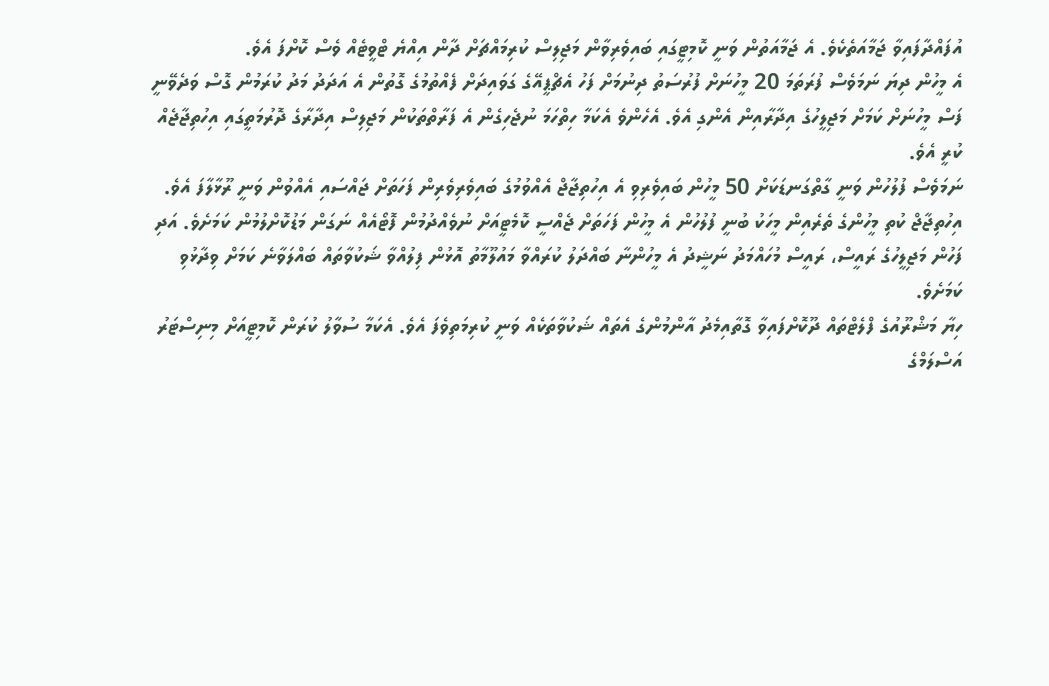އުފައްދާފައިވާ ޖަމާއަތެކެވެ. އެ ޖަމާއަތުން ވަނީ ކޮމިޓީގައި ބައިވެރިވާން މަޖިލިސް ކުރިމައްޗަށް ދާން އިއްޔެ ޓްވީޓެއް ވެސް ކޮށްފަ އެވެ.
އެ މީހުން ދިޔަ ނަމަވެސް ފުރަތަމަ 20 މީހުނަށް ފުރުސަތު ދިނުމަށް ފަހު އެޗްޕީއޭގެ ގަވައިދަށް ފެއްތުމުގެ ގޮތުން އެ އަދަދު މަދު ކުރަމުން ގޮސް ވަދެވޭނީ ފަސް މީހުނަށް ކަމަށް މަޖިލީހުގެ އިދާރާއިން އެންގި އެވެ. އެހެންވެ އެކަމާ ހިތްހަމަ ނުޖެހިގެން އެ ފަރާތްތަކުން މަޖިލިސް އިދާރާގެ ދޮރުމަތީގައި އިހުތިޖާޖެއް ކުރީ އެވެ.
ނަމަވެސް ފުލުހުން ވަނީ ގާތްގަނޑަކަށް 50 މީހުން ބައިވެރިވި އެ އިހުތިޖާޖް އެއްވުމުގެ ބައިވެރިވެރިން ފަހަތަށް ޖައްސައި އެއްވުން ވަނީ ރޫޅާލާފަ އެވެ.
އިހުތިޖާޖް ކުތި މީހުންގެ ތެރެއިން މީހަކު ބުނީ ފުލުހުން އެ މީހުން ފަހަތަށް ޖެއްސީ ކޮމެޓީއަށް ނުވެއްދުމުން ފޮޓޯއެއް ނަގަން މަޑުކޮށްލުމުން ކަމަށެވެ. އަދި ފަހުން މަޖިލީހުގެ ރައީސް، ރައީސް މުހައްމަދު ނަޝީދު އެ މީހުންނާ ބައްދަލު ކުރައްވާ މައުލޫމާތު އޮޅުން ފިލުއްވާ ޝަކުވާތައް ބައްލަވާނެ ކަމަށް ވިދާޅުވި ކަމަށެވެ.
ހިޔާ މަޝްރޫއުގެ ފްލެޓްތައް ދޫކޮށްފައިވާ ގޮތާއިމެދު އާންމުންގެ އެތައް ޝަކުވާތަކެއް ވަނީ ކުރިމަތިވެފަ އެވެ. އެކަމާ ސުވާލު ކުރަން ކޮމިޓީއަށް މިނިސްޓަރު އަސްލަމްގެ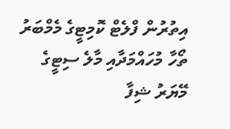އިތުރުން ފްލެޓް ކޮމިޓީގެ މެމްބަރު ތޯހާ މުހައްމަދާއި މާލެ ސިޓީގެ މޭޔަރު ޝިފާ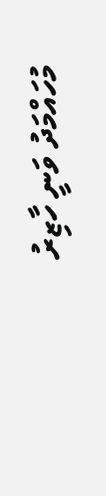މުހައްމަދު ވަނީ ހާޒިރު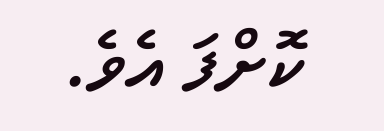ކޮށްފަ އެވެ.